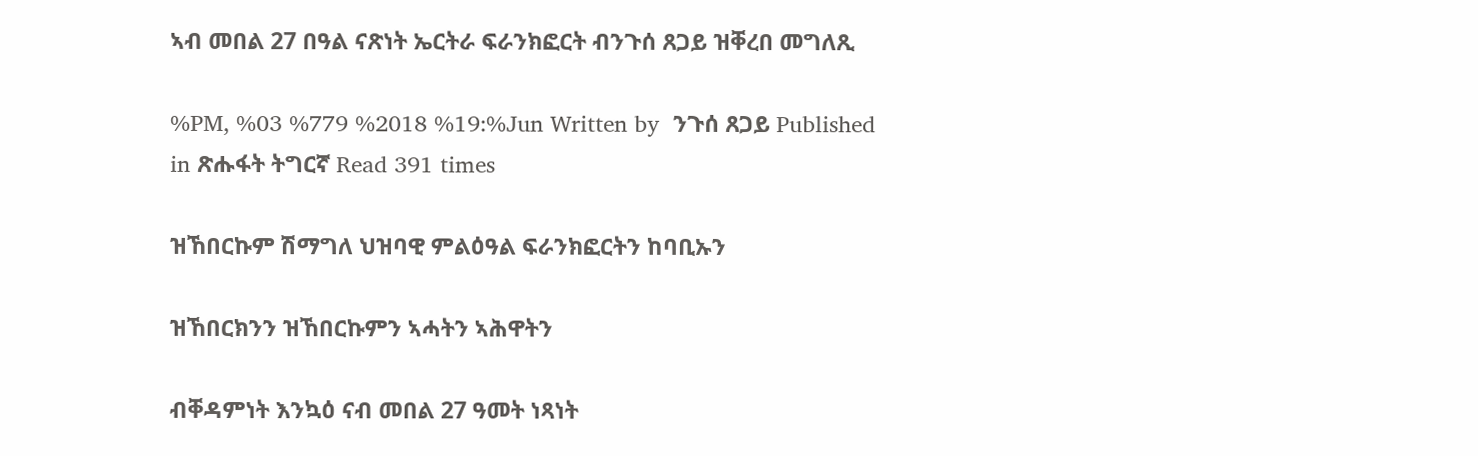ኣብ መበል 27 በዓል ናጽነት ኤርትራ ፍራንክፎርት ብንጉሰ ጸጋይ ዝቐረበ መግለጺ

%PM, %03 %779 %2018 %19:%Jun Written by  ንጉሰ ጸጋይ Published in ጽሑፋት ትግርኛ Read 391 times

ዝኸበርኩም ሽማግለ ህዝባዊ ምልዕዓል ፍራንክፎርትን ከባቢኡን

ዝኸበርክንን ዝኸበርኩምን ኣሓትን ኣሕዋትን

ብቐዳምነት እንኳዕ ናብ መበል 27 ዓመት ነጻነት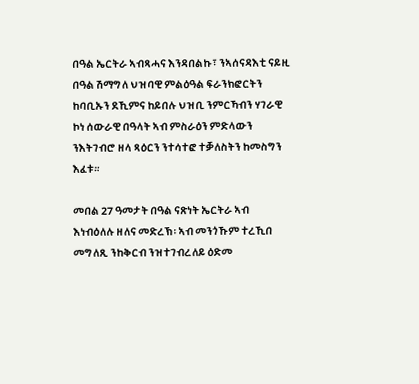በዓል ኤርትራ ኣብጻሓና እንዳበልኩ፣ ንኣሰናዳእቲ ናይዚ በዓል ሽማግለ ህዝባዊ ምልዕዓል ፍራንክፎርትን ከባቢኡን ደኺምና ከይበሉ ህዝቢ ንምርኻብን ሃገራዊ ኮነ ሰውራዊ በዓላት ኣብ ምስራዕን ምድላውን ንእትገብሮ ዘላ ጻዕርን ንተሳተፎ ተቓለስትን ከመስግን እፈቱ።

መበል 27 ዓመታት በዓል ናጽነት ኤርትራ ኣብ እነብዕለሉ ዘለና መድረኽ፡ ኣብ መንጎኹም ተረኺበ መግለጺ ንከቅርብ ንዝተገብረለይ ዕድመ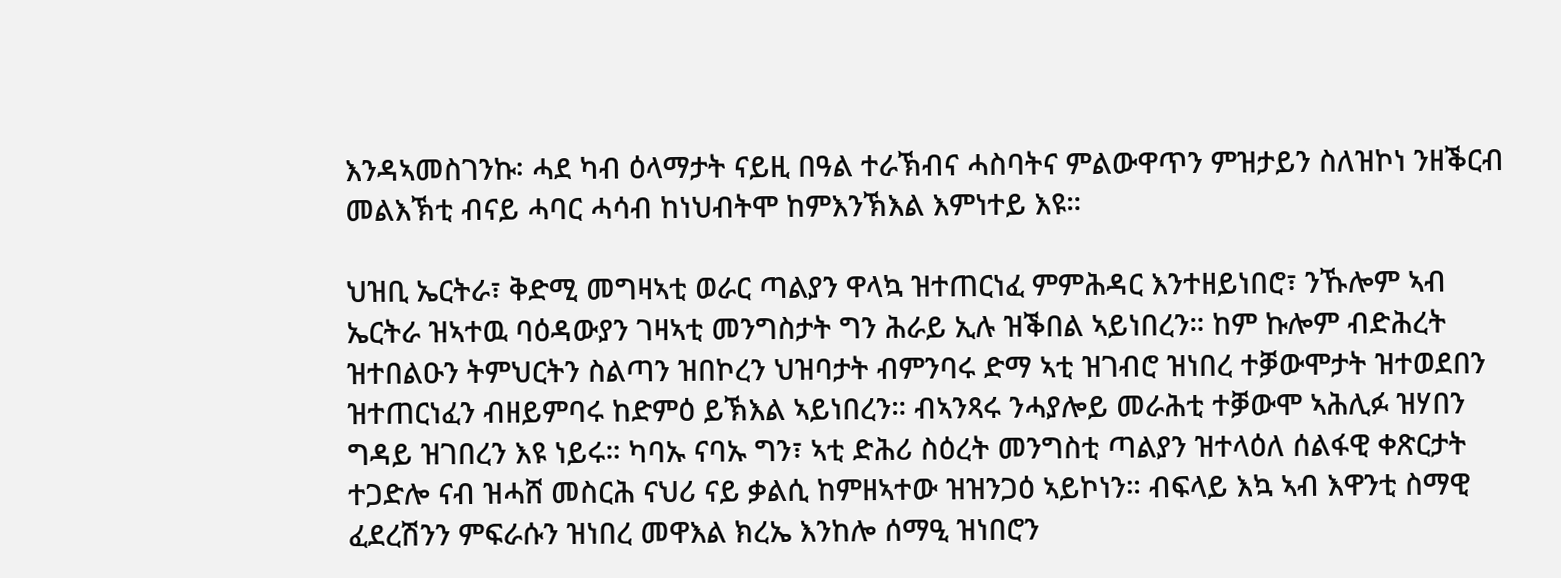እንዳኣመስገንኩ፡ ሓደ ካብ ዕላማታት ናይዚ በዓል ተራኽብና ሓስባትና ምልውዋጥን ምዝታይን ስለዝኮነ ንዘቕርብ መልእኽቲ ብናይ ሓባር ሓሳብ ከነህብትሞ ከምእንኽእል እምነተይ እዩ።

ህዝቢ ኤርትራ፣ ቅድሚ መግዛኣቲ ወራር ጣልያን ዋላኳ ዝተጠርነፈ ምምሕዳር እንተዘይነበሮ፣ ንኹሎም ኣብ ኤርትራ ዝኣተዉ ባዕዳውያን ገዛኣቲ መንግስታት ግን ሕራይ ኢሉ ዝቕበል ኣይነበረን። ከም ኩሎም ብድሕረት ዝተበልዑን ትምህርትን ስልጣን ዝበኮረን ህዝባታት ብምንባሩ ድማ ኣቲ ዝገብሮ ዝነበረ ተቓውሞታት ዝተወደበን ዝተጠርነፈን ብዘይምባሩ ከድምዕ ይኽእል ኣይነበረን። ብኣንጻሩ ንሓያሎይ መራሕቲ ተቓውሞ ኣሕሊፉ ዝሃበን ግዳይ ዝገበረን እዩ ነይሩ። ካባኡ ናባኡ ግን፣ ኣቲ ድሕሪ ስዕረት መንግስቲ ጣልያን ዝተላዕለ ሰልፋዊ ቀጽርታት ተጋድሎ ናብ ዝሓሸ መስርሕ ናህሪ ናይ ቃልሲ ከምዘኣተው ዝዝንጋዕ ኣይኮነን። ብፍላይ እኳ ኣብ እዋንቲ ስማዊ ፈደረሽንን ምፍራሱን ዝነበረ መዋእል ክረኤ እንከሎ ሰማዒ ዝነበሮን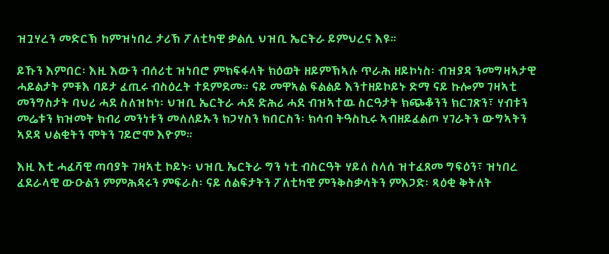ዝጓሃረን መድርኽ ከምዝነበረ ታሪኽ ፖለቲካዊ ቃልሲ ህዝቢ ኤርትራ ይምህረና እዩ።

ይኹን እምበር፡ እዚ እውን ብሰሪቲ ዝነበሮ ምክፍፋላት ክዕወት ዘይምኽኣሉ ጥራሕ ዘይኮነስ፡ ብዝያዳ ንመግዛኣታዊ ሓይልታት ምቹእ ባይታ ፈጢሩ ብስዕረት ተደምደመ። ናይ መዋኣል ፍልልይ እንተዘይኮይኑ ድማ ናይ ኩሎም ገዛኣቲ መንግስታት ባህሪ ሓደ ስለዝኮነ፡ ህዝቢ ኤርትራ ሓደ ድሕሪ ሓደ ብዝኣተዉ ስርዓታት ክጭቆንን ክርገጽን፣ ሃብቱን መሬቱን ክዝመት ክብሪ መንነቱን መለለይኡን ክጋሃስን ክበርስን፡ ክሳብ ትዓስኪሩ ኣብዘይፈልጦ ሃገራትን ውግኣትን ኣደዳ ህልቂትን ሞትን ገይሮሞ እዮም።

እዚ እቲ ሓፈሻዊ ጣባያት ገዛኣቲ ኮይኑ፡ ህዝቢ ኤርትራ ግን ነቲ ብስርዓት ሃይለ ስላሰ ዝተፈጸመ ግፍዕን፣ ዝነበረ ፈደራላዊ ውዑልን ምምሕዳሩን ምፍራስ፡ ናይ ሰልፍታትን ፖለቲካዊ ምንቅስቃሳትን ምእጋድ፡ ጻዕቂ ቅትለት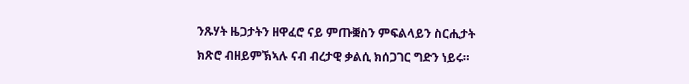ንጹሃት ዜጋታትን ዘዋፈሮ ናይ ምጡቛስን ምፍልላይን ስርሒታት ክጽሮ ብዘይምኽኣሉ ናብ ብረታዊ ቃልሲ ክሰጋገር ግድን ነይሩ።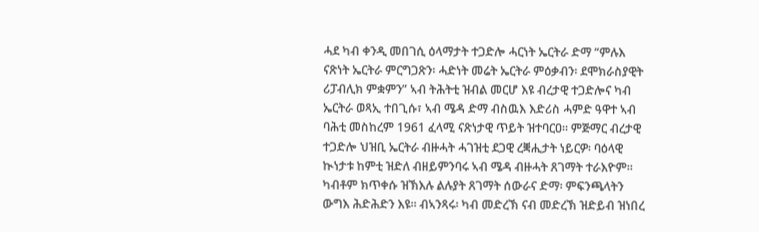ሓደ ካብ ቀንዲ መበገሲ ዕላማታት ተጋድሎ ሓርነት ኤርትራ ድማ “ምሉእ ናጽነት ኤርትራ ምርግጋጽን፡ ሓድነት መሬት ኤርትራ ምዕቃብን፡ ደሞክራስያዊት ሪፓብሊክ ምቋምን” ኣብ ትሕትቲ ዝብል መርሆ እዩ ብረታዊ ተጋድሎና ካብ ኤርትራ ወጻኢ ተበጊሱ፣ ኣብ ሜዳ ድማ ብስዉእ እድሪስ ሓምድ ዓዋተ ኣብ ባሕቲ መስከረም 1961 ፈላሚ ናጽነታዊ ጥይት ዝተባርዐ። ምጅማር ብረታዊ ተጋድሎ ህዝቢ ኤርትራ ብዙሓት ሓገዝቲ ደጋዊ ረቛሒታት ነይርዎ፡ ባዕላዊ ኲነታቱ ከምቲ ዝድለ ብዘይምንባሩ ኣብ ሜዳ ብዙሓት ጸገማት ተራእዮም። ካብቶም ክጥቀሱ ዝኽእሉ ልሉያት ጸገማት ሰውራና ድማ፡ ምፍንጫላትን ውግእ ሕድሕድን እዩ። ብኣንጻሩ፡ ካብ መድረኽ ናብ መድረኽ ዝድይብ ዝነበረ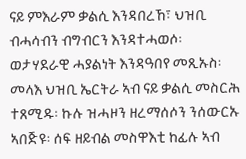ናይ ምእራም ቃልሲ እንዳበረኸ፣ ህዝቢ ብሓሳብን ብግብርን እንዳተሓወሶ፡ ወታሃደራዊ ሓያልነት እንዳዓበየ መጺኡስ፡ መላእ ህዝቢ ኤርትራ ኣብ ናይ ቃልሲ መስርሕ ተጸሚዱ፡ ኩሉ ዝሓዞን ዘረማሰሶን ንሰውርኡ ኣበጅዩ፡ ሰፍ ዘይብል መስዋእቲ ከፊሉ ኣብ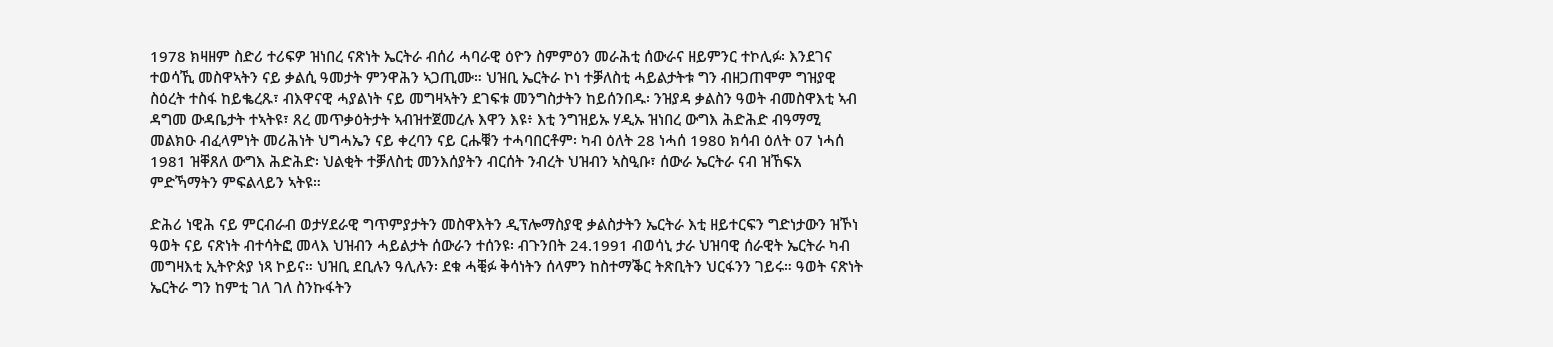1978 ክዛዘም ስድሪ ተሪፍዎ ዝነበረ ናጽነት ኤርትራ ብሰሪ ሓባራዊ ዕዮን ስምምዕን መራሕቲ ሰውራና ዘይምንር ተኮሊፉ፡ እንደገና ተወሳኺ መስዋኣትን ናይ ቃልሲ ዓመታት ምንዋሕን ኣጋጢሙ። ህዝቢ ኤርትራ ኮነ ተቓለስቲ ሓይልታትቱ ግን ብዘጋጠሞም ግዝያዊ ስዕረት ተስፋ ከይቈረጹ፣ ብእዋናዊ ሓያልነት ናይ መግዛኣትን ደገፍቱ መንግስታትን ከይሰንበዱ፡ ንዝያዳ ቃልስን ዓወት ብመስዋእቲ ኣብ ዳግመ ውዳቤታት ተኣትዩ፣ ጸረ መጥቃዕትታት ኣብዝተጀመረሉ እዋን እዩ፥ እቲ ንግዝይኡ ሃዲኡ ዝነበረ ውግእ ሕድሕድ ብዓማሚ መልክዑ ብፈላምነት መሪሕነት ህግሓኤን ናይ ቀረባን ናይ ርሑቑን ተሓባበርቶም፡ ካብ ዕለት 28 ነሓሰ 1980 ክሳብ ዕለት 07 ነሓሰ 1981 ዝቐጸለ ውግእ ሕድሕድ፡ ህልቂት ተቓለስቲ መንእሰያትን ብርሰት ንብረት ህዝብን ኣስዒቡ፣ ሰውራ ኤርትራ ናብ ዝኸፍአ ምድኻማትን ምፍልላይን ኣትዩ።

ድሕሪ ነዊሕ ናይ ምርብራብ ወታሃደራዊ ግጥምያታትን መስዋእትን ዲፕሎማስያዊ ቃልስታትን ኤርትራ እቲ ዘይተርፍን ግድነታውን ዝኾነ ዓወት ናይ ናጽነት ብተሳትፎ መላእ ህዝብን ሓይልታት ሰውራን ተሰንዩ፡ ብጉንበት 24.1991 ብወሳኒ ታራ ህዝባዊ ሰራዊት ኤርትራ ካብ መግዛእቲ ኢትዮጵያ ነጻ ኮይና። ህዝቢ ደቢሉን ዓሊሉን፡ ደቁ ሓቒፉ ቅሳነትን ሰላምን ከስተማቕር ትጽቢትን ህርፋንን ገይሩ። ዓወት ናጽነት ኤርትራ ግን ከምቲ ገለ ገለ ስንኩፋትን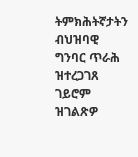ትምክሕትኛታትን ብህዝባዊ ግንባር ጥራሕ ዝተረጋገጸ ገይሮም ዝገልጽዎ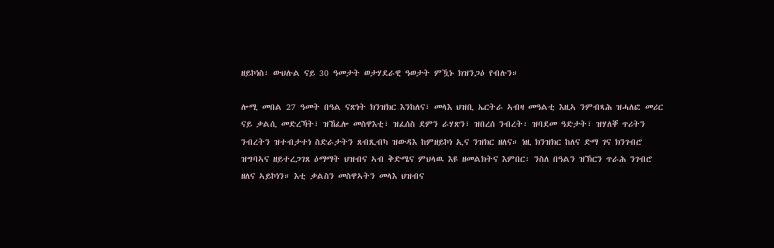ዘይኮነስ፡ ውህሉል ናይ 30 ዓመታት ወታሃደራዊ ዓወታት ምዃኑ ክዝንጋዕ የብሉን።

ሎሚ መበል 27 ዓመት በዓል ናጽነት ክንዝክር እንከለና፣ መላእ ህዝቢ ኤርትራ ኣብዛ መዓልቲ እዚኣ ንምብጻሕ ዝሓለፎ መሪር ናይ ቃልሲ መድረኻት፣ ዝኸፈሎ መስዋእቲ፣ ዝፈሰስ ደምን ራሃጽን፣ ዝበረሰ ንብረት፡ ዝባደመ ዓድታት፣ ዝሃለቐ ጥሪትን ንብረትን ዝተብታተነ ስድራታትን ጸብጺብካ ዝውዳእ ከምዘይኮነ ኢና ንዝክር ዘለና። ነዚ ክንዝክር ከለና ድማ ገና ክንገብሮ ዝግባኣና ዘይተረጋገጸ ዕማማት ህዝብና ኣብ ቅድሜና ምህላዉ እዩ ዘመልክትና እምበር፡ ንስለ በዓልን ዝኽርን ጥራሕ ንገብሮ ዘለና ኣይኮነን። እቲ ቃልስን መስዋኣትን መላእ ህዝብና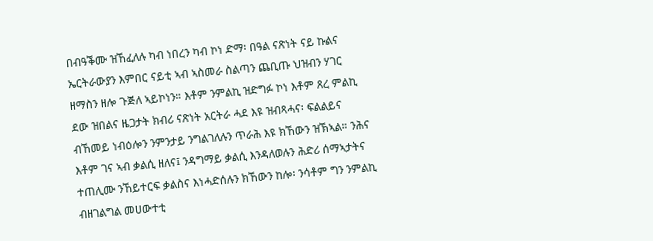በብዓቕሙ ዝኸፈለሉ ካብ ነበረን ካብ ኮነ ድማ፡ በዓል ናጽነት ናይ ኩልና ኤርትራውያን እምበር ናይቲ ኣብ ኣስመራ ስልጣን ጨቢጡ ህዝብን ሃገር ዘማስን ዘሎ ጉጅለ ኣይኮነን። እቶም ንምልኪ ዝድግፉ ኮነ እቶም ጸረ ምልኪ ደው ዝበልና ዜጋታት ክብሪ ናጽነት አርትራ ሓደ እዩ ዝብጻሓና፡ ፍልልይና ብኸመይ ነብዕሎን ንምንታይ ንግልገለሉን ጥራሕ እዩ ክኸውን ዝኽኣል። ንሕና እቶም ገና ኣብ ቃልሲ ዘለና፤ ንዳግማይ ቃልሲ እንዳለወሉን ሕድሪ ሰማኣታትና ተጠሊሙ ንኸይተርፍ ቃልስና እነሓድሰሉን ክኸውን ከሎ፡ ንሳቶም ግን ንምልኪ ብዘገልግል መሀውተቲ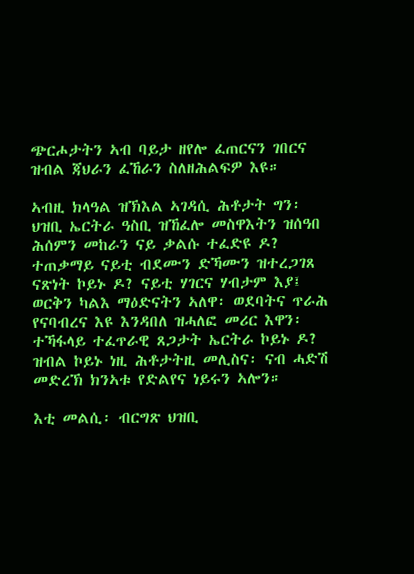ጭርሖታትን ኣብ ባይታ ዘየሎ ፈጠርናን ገበርና ዝብል ጃህራን ፈኸራን ስለዘሕልፍዎ እዩ።

ኣብዚ ክላዓል ዝኽእል ኣገዳሲ ሕቶታት ግን፡ ህዝቢ ኤርትራ ዓስቢ ዝኸፈሎ መስዋእትን ዝሰዓበ ሕሰምን መከራን ናይ ቃልሱ ተፈድዩ ዶ? ተጠቃማይ ናይቲ ብደሙን ድኻሙን ዝተረጋገጸ ናጽነት ኮይኑ ዶ? ናይቲ ሃገርና ሃብታም እያ፤ ወርቅን ካልእ ማዕድናትን ኣለዋ፡ ወደባትና ጥራሕ የናባብረና እዩ እንዳበለ ዝሓለፎ መሪር እዋን፡ ተኻፋላይ ተፈጥራዊ ጸጋታት ኤርትራ ኮይኑ ዶ? ዝብል ኮይኑ ነዚ ሕቶታትዚ መሊስና፡ ናብ ሓድሽ መድረኽ ክንኣቱ የድልየና ነይሩን ኣሎን።

እቲ መልሲ፡ ብርግጽ ህዝቢ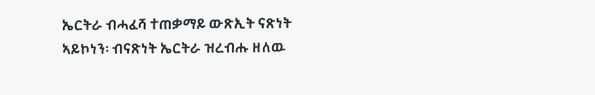ኤርትራ ብሓፈሻ ተጠቃማይ ውጽኢት ናጽነት ኣይኮነን፡ ብናጽነት ኤርትራ ዝረብሑ ዘለዉ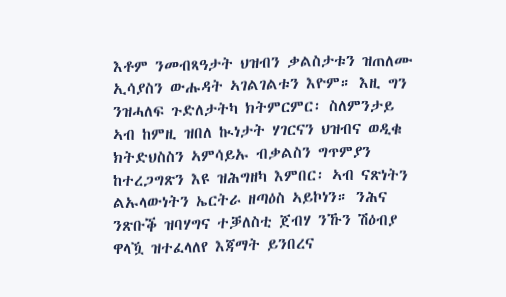እቶም ንመብጻዓታት ህዝብን ቃልስታቱን ዝጠለሙ ኢሳያስን ውሑዳት ኣገልገልቱን እዮም። እዚ ግን ንዝሓለፍ ጉድለታትካ ክትምርምር፡ ስለምንታይ ኣብ ከምዚ ዝበለ ኲነታት ሃገርናን ህዝብና ወዲቁ ክትድህስስን ኣምሳይኡ ብቃልስን ግጥምያን ከተረጋግጽን እዩ ዝሕግዘካ እምበር፡ ኣብ ናጽነትን ልኡላውነትን ኤርትራ ዘጣዕስ ኣይኮነን። ንሕና ንጽቡቕ ዝባሃግና ተቓለስቲ ጀብሃ ንኹን ሽዕብያ ዋላዃ ዝተፈላለየ እጃማት ይንበረና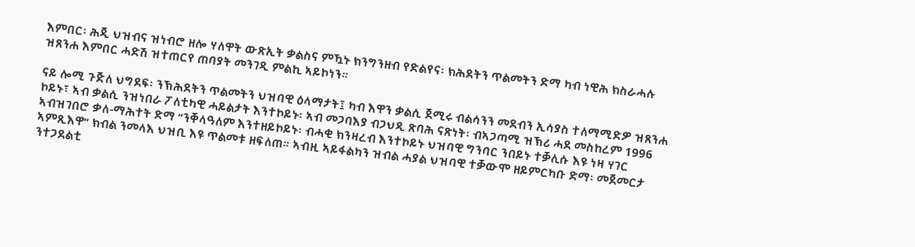እምበር፡ ሕጂ ህዝብና ዝነብሮ ዘሎ ሃለዋት ውጽኢት ቃልስና ምዃኑ ክንግንዘብ የድልየና፡ ክሕደትን ጥልመትን ድማ ካብ ነዊሕ ክስራሓሉ ዝጸንሐ እምበር ሓድሽ ዝተጠርየ ጠባያት መንገዲ ምልኪ ኣይኮነን።

ናይ ሎሚ ጉጅለ ህግደፍ፡ ንኽሕደትን ጥልመትን ህዝባዊ ዕላማታት፤ ካብ እዋን ቃልሲ ጀሚሩ ብልሳንን መደብን ኢሳያስ ተለማሚድዎ ዝጸንሐ ኮይኑ፣ ኣብ ቃልሲ ንዝነበራ ፖለቲካዊ ሓይልታት እንተኮይኑ፡ ኣብ መጋባእያ ብጋህዲ ጽባሕ ናጽነት፡ ብኣጋጣሚ ዝኽሪ ሓደ መስከረም 1996 ኣብዝገበሮ ቃለ-ማሕተት ድማ “ንቐላዓለም እንተዘይኮይኑ፡ ብሓቂ ክንዛረብ እንተኮይኑ ህዝባዊ ግንባር ንበይኑ ተቓሊሱ እዩ ነዛ ሃገር ኣምጺእዋ” ክብል ንመላእ ህዝቢ እዩ ጥልመቱ ዘፍለጠ። ኣብዚ ኣይፋልካን ዝብል ሓያል ህዝባዊ ተቓውሞ ዘይምርካቡ ድማ፡ መጀመርታ ንተጋደልቲ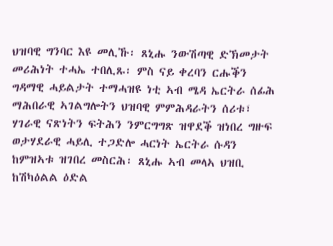ህዝባዊ ግንባር እዩ መሊኹ፡ ጸኒሑ ንውሽጣዊ ድኽመታት መሪሕነት ተሓኤ ተበሊጹ፡ ምስ ናይ ቀረባን ርሑቕን ግዳማዊ ሓይልታት ተማሓዝዩ ነቲ ኣብ ሜዳ ኤርትራ ሰፊሕ ማሕበራዊ ኣገልግሎትን ህዝባዊ ምምሕዳራትን ሰሪቱ፣ ሃገራዊ ናጽነትን ፍትሕን ንምርግግጽ ዝዋደቕ ዝነበረ ግዙፍ ወታሃደራዊ ሓይሊ ተጋድሎ ሓርነት ኤርትራ ሱዳን ከምዝኣቱ ዝገበረ መስርሕ፡ ጸኒሑ ኣብ መላኣ ህዝቢ ከሽካዕልል ዕድል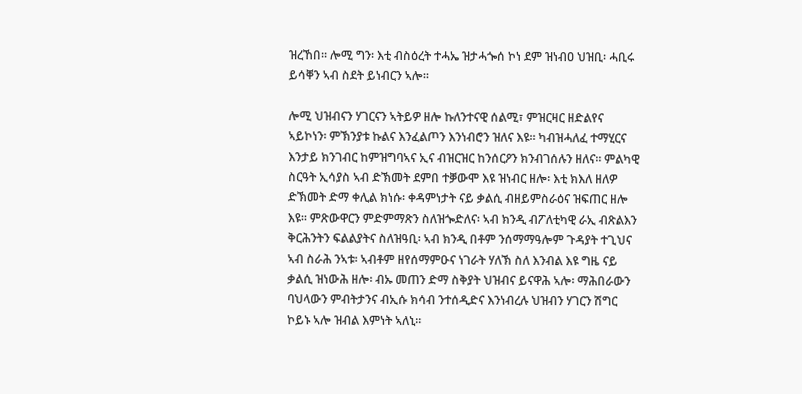ዝረኸበ። ሎሚ ግን፡ እቲ ብስዕረት ተሓኤ ዝታሓጐሰ ኮነ ደም ዝነብዐ ህዝቢ፡ ሓቢሩ ይሳቐን ኣብ ስደት ይነብርን ኣሎ።

ሎሚ ህዝብናን ሃገርናን ኣትይዎ ዘሎ ኩለንተናዊ ሰልሚ፣ ምዝርዛር ዘድልየና ኣይኮነን፡ ምኽንያቱ ኩልና እንፈልጦን እንነብሮን ዝለና እዩ። ካብዝሓለፈ ተማሂርና እንታይ ክንገብር ከምዝግባኣና ኢና ብዝርዝር ከንሰርዖን ክንብገሰሉን ዘለና። ምልካዊ ስርዓት ኢሳያስ ኣብ ድኽመት ደምበ ተቓውሞ እዩ ዝነብር ዘሎ፡ እቲ ክእለ ዘለዎ ድኽመት ድማ ቀሊል ክነሱ፡ ቀዳምነታት ናይ ቃልሲ ብዘይምስራዕና ዝፍጠር ዘሎ እዩ። ምጽውዋርን ምድምማጽን ስለዝጐድለና፡ ኣብ ክንዲ ብፖለቲካዊ ራኢ ብጽልእን ቅርሕንትን ፍልልያትና ስለዝዓቢ፡ ኣብ ክንዲ በቶም ንሰማማዓሎም ጉዳያት ተጊህና ኣብ ስራሕ ንኣቱ፡ ኣብቶም ዘየሰማምዑና ነገራት ሃለኽ ስለ እንብል እዩ ግዜ ናይ ቃልሲ ዝነውሕ ዘሎ፡ ብኡ መጠን ድማ ስቅያት ህዝብና ይናዋሕ ኣሎ፡ ማሕበራውን ባህላውን ምብትታንና ብኢሱ ክሳብ ንተሰዲድና እንነብረሉ ህዝብን ሃገርን ሽግር ኮይኑ ኣሎ ዝብል እምነት ኣለኒ።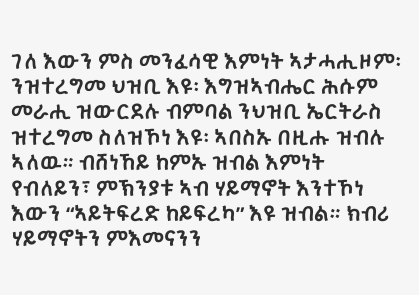ገለ እውን ምስ መንፈሳዊ እምነት ኣታሓሒዞም፡ ንዝተረግመ ህዝቢ እዩ፡ እግዝኣብሔር ሕሱም መራሒ ዝውርደሉ ብምባል ንህዝቢ ኤርትራስ ዝተረግመ ስለዝኾነ እዩ፡ ኣበስኡ በዚሑ ዝብሉ ኣለዉ። ብሸነኸይ ከምኡ ዝብል እምነት የብለይን፣ ምኽንያቱ ኣብ ሃይማኖት እንተኾነ እውን “ኣይትፍረድ ከይፍረካ” እዩ ዝብል። ክብሪ ሃይማኖትን ምእመናንን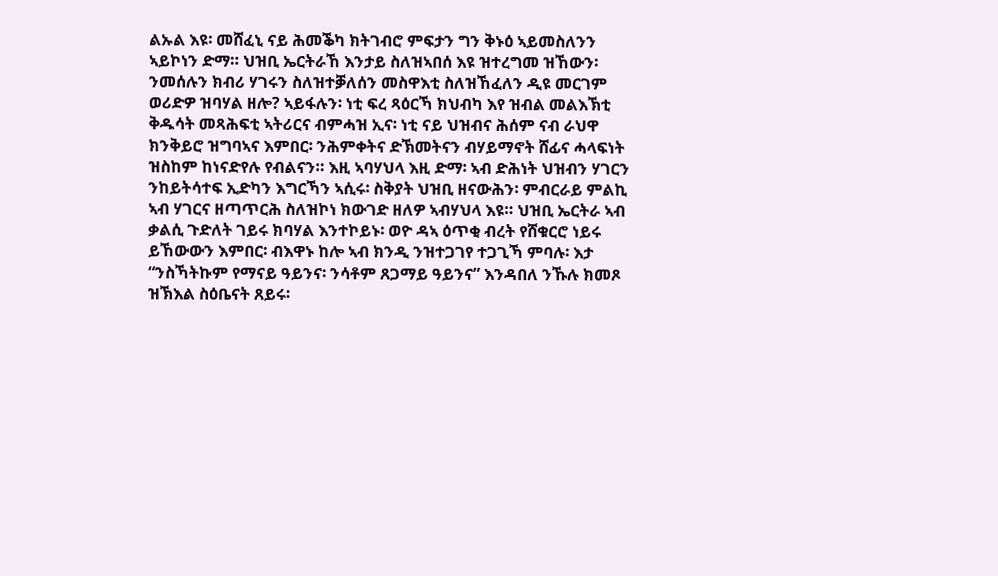ልኡል እዩ፡ መሸፈኒ ናይ ሕመቕካ ክትገብሮ ምፍታን ግን ቅኑዕ ኣይመስለንን ኣይኮነን ድማ። ህዝቢ ኤርትራኸ እንታይ ስለዝኣበሰ እዩ ዝተረግመ ዝኸውን፡ ንመሰሉን ክብሪ ሃገሩን ስለዝተቓለሰን መስዋእቲ ስለዝኸፈለን ዲዩ መርገም ወሪድዎ ዝባሃል ዘሎ? ኣይፋሉን፡ ነቲ ፍረ ጻዕርኻ ክህብካ እየ ዝብል መልእኽቲ ቅዱሳት መጻሕፍቲ ኣትሪርና ብምሓዝ ኢና፡ ነቲ ናይ ህዝብና ሕሰም ናብ ራህዋ ክንቅይሮ ዝግባኣና እምበር፡ ንሕምቀትና ድኽመትናን ብሃይማኖት ሸፊና ሓላፍነት ዝስከም ከነናድየሉ የብልናን። እዚ ኣባሃህላ እዚ ድማ፡ ኣብ ድሕነት ህዝብን ሃገርን ንከይትሳተፍ ኢድካን እግርኻን ኣሲሩ፡ ስቅያት ህዝቢ ዘናውሕን፡ ምብርራይ ምልኪ ኣብ ሃገርና ዘጣጥርሕ ስለዝኮነ ክውገድ ዘለዎ ኣብሃህላ እዩ። ህዝቢ ኤርትራ ኣብ ቃልሲ ጉድለት ገይሩ ክባሃል እንተኮይኑ፡ ወዮ ዳኣ ዕጥቂ ብረት የሸቁርሮ ነይሩ ይኸውውን እምበር፡ ብእዋኑ ከሎ ኣብ ክንዲ ንዝተጋገየ ተጋጊኻ ምባሉ፡ እታ “ንስኻትኩም የማናይ ዓይንና፡ ንሳቶም ጸጋማይ ዓይንና” እንዳበለ ንኹሉ ክመጾ ዝኽእል ስዕቤናት ጸይሩ፡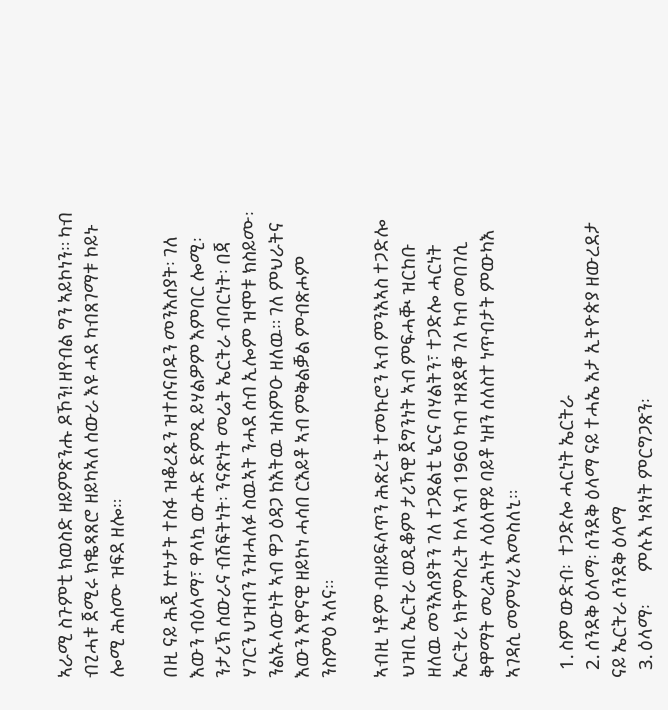ኣራሚ ስጉምቲ ክወስድ ዘይምጽንሑ ዶኾን! ዘየብል ግን ኣይኮነን። ካብ ብጊሓቱ ጀሚሩ ክቈጻጸሮ ዘይካኣለ ሰውራ እዩ ሓደ ካብጸገማቱ ኮይኑ ሎሚ ሕሰሙ ዝፍደ ዘሎ።

በዚ ናይ ሕጂ ኵነታት ተስፋ ዝቆረጹን ዝተሰናበዱን መንእሰያት፡ ገለ እውን ብዕላማ፣ ዋላኳ ውሑድ ድምጺ ይሃልዎም እምበር ሎሚ፡ ንታሪኽ ሰውራና ብሽፍትነት፡ ንናጽነት መሬት ኤርትራ ብባርነት፡ በጃ ሃገርን ህዝብን ንዝሓለፉ ስዉኣት ንሓደ ሰብ ኢሎም ዝሞቱ ክስይሙ፡ ንልኡላውነት ኣብ ዋጋ ዕዳጋ ከእትዉ ዝስምዑ ዘለዉ። ገለ ምህራትና እውን እዋናዊ ዘይኮነ ሓሳበ ርእይቶ ኣብ ምቅልቓል ምብጽሖም ንስምዕ ኣለና።

ኣብዚ ነቶም ብዘይፍላጥን ሕጽረት ተመኩሮን ኣብ ምንእኣስ ተጋድሎ ህዝቢ ኤርትራ ወዲቆም ታሪኻዊ ጀግንነት ኣብ ምፍሓቚ ዝርከቡ ዘለዉ መንእሰያትን ገለ ተጋደልቲ ኔርና ባሃልትን፣ ተጋድሎ ሓርነት ኤርትራ ክትምስረት ከላ ኣብ 1960 ካብ ዝጸደቐ ገለ ካብ መበገሲ ቅዋማት መሪሕነት ላዕለዋይ ባይቶ ነዘን ሰለስተ ነጥብታት ምውካእ ኣገዳሲ መምሃሪ እመስለኒ።

  1. ስም ውድብ፡  ተጋድሎ ሓርነት ኤርትራ
  2. ሰንደቅ ዕላማ፡ ሰንደቅ ዕላማ ናይ ተሓኤ እታ ኢትዮጵያ ዘውረደታ ናይ ኤርትራ ሰንደቅ ዕላማ
  3. ዕላማ፡        ምሉእ ነጻነት ምርግጋጽን፡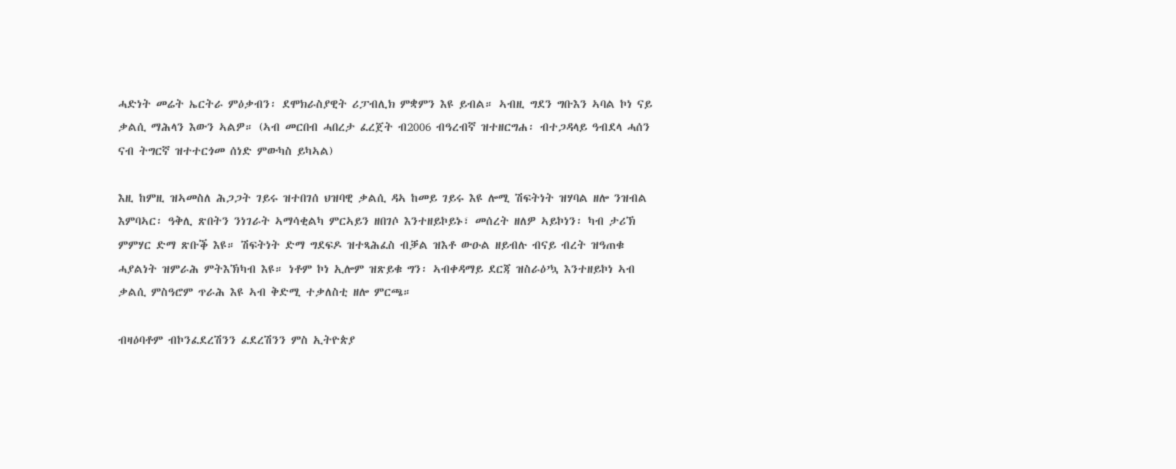ሓድነት መሬት ኤርትራ ምዕቃብን፡ ደሞክራስያዊት ሪፓብሊክ ምቋምን እዩ ይብል። ኣብዚ ግደን ግቡእን ኣባል ኮነ ናይ ቃልሲ ማሕላን እውን ኣልዎ። (ኣብ መርበብ ሓበረታ ፈረጀት ብ2006 ብዓረብኛ ዝተዘርግሐ፡ ብተጋዳላይ ዓብደላ ሓሰን ናብ ትግርኛ ዝተተርጎመ ሰነድ ምውካስ ይካኣል)

እዚ ከምዚ ዝኣመስለ ሕጋጋት ገይሩ ዝተበገሰ ህዝባዊ ቃልሲ ዳኣ ከመይ ገይሩ እዩ ሎሚ ሽፍትነት ዝሃባል ዘሎ ንዝብል እምባኣር፡ ዓቅሊ ጽበትን ንነገራት ኣማሳቂልካ ምርኣይን ዘበገሶ እንተዘይኮይኑ፣ መሰረት ዘለዎ ኣይኮነን፡ ካብ ታሪኽ ምምሃር ድማ ጽቡቕ እዩ። ሽፍትነት ድማ ግደፍዶ ዝተጻሕፈስ ብቓል ዝእቶ ውዑል ዘይብሉ ብናይ ብረት ዝዓጠቁ ሓያልነት ዝምራሕ ምትእኽካብ እዩ። ነቶም ኮነ ኢሎም ዝጽይቁ ግን፡ ኣብቀዳማይ ደርጃ ዝስራዕ’ኳ እንተዘይኮነ ኣብ ቃልሲ ምስዓሮም ጥራሕ እዩ ኣብ ቅድሚ ተቃለስቲ ዘሎ ምርጫ።

ብዛዕባቶም ብኮንፈደረሽንን ፈደረሽንን ምስ ኢትዮጵያ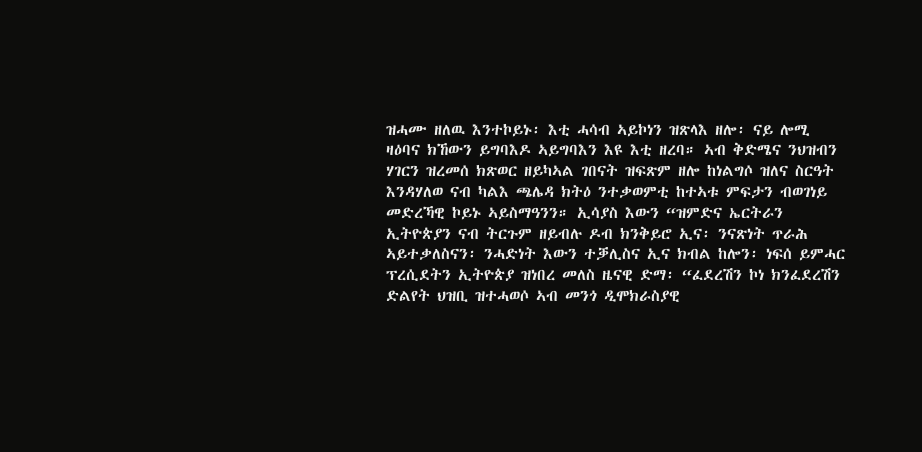ዝሓሙ ዘለዉ እንተኮይኑ፡ እቲ ሓሳብ ኣይኮነን ዝጽላእ ዘሎ፡ ናይ ሎሚ ዛዕባና ክኸውን ይግባእዶ ኣይግባእን እዩ እቲ ዘረባ። ኣብ ቅድሜና ንህዝብን ሃገርን ዝረመሰ ክጽወር ዘይካኣል ገበናት ዝፍጽም ዘሎ ከነልግሶ ዝለና ስርዓት እንዳሃለወ ናብ ካልእ ጫሌዳ ክትዕ ንተቃወምቲ ከተኣቱ ምፍታን ብወገነይ መድረኻዊ ኮይኑ ኣይስማዓንን። ኢሳያስ እውን “ዝምድና ኤርትራን ኢትዮጵያን ናብ ትርጉም ዘይብሉ ዶብ ክንቅይሮ ኢና፡ ንናጽነት ጥራሕ ኣይተቃለስናን፡ ንሓድነት እውን ተቓሊስና ኢና ክብል ከሎን፡ ነፍሰ ይምሓር ፕረሲደትን ኢትዮጵያ ዝነበረ መለስ ዜናዊ ድማ፡ “ፈደረሽን ኮነ ክንፈደረሽን ድልየት ህዝቢ ዝተሓወሶ ኣብ መንጎ ዲሞክራስያዊ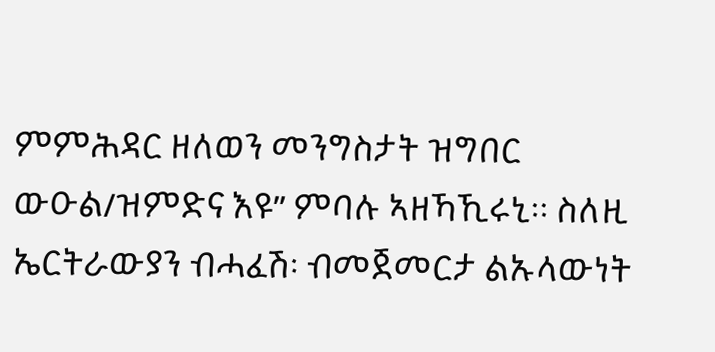ምምሕዳር ዘለወን መንግስታት ዝግበር ውዑል/ዝምድና እዩ” ምባሉ ኣዘኻኺሩኒ። ስለዚ ኤርትራውያን ብሓፈሽ፡ ብመጀመርታ ልኡላውነት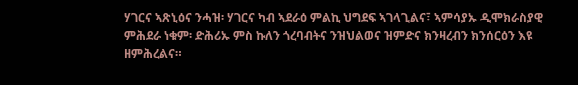ሃገርና ኣጽኒዕና ንሓዝ፡ ሃገርና ካብ ኣደራዕ ምልኪ ህግደፍ ኣገላጊልና፣ ኣምሳያኡ ዲሞክራስያዊ ምሕደራ ነቁም፡ ድሕሪኡ ምስ ኩለን ጎረባብትና ንዝህልወና ዝምድና ክንዛረብን ክንሰርዕን እዩ ዘምሕረልና።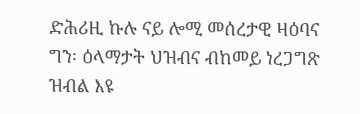ድሕሪዚ ኩሉ ናይ ሎሚ መሰረታዊ ዛዕባና ግን፡ ዕላማታት ህዝብና ብከመይ ነረጋግጽ ዝብል እዩ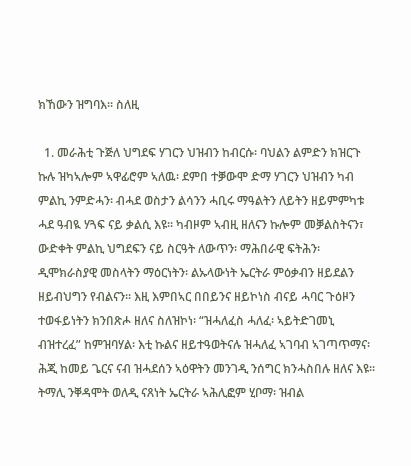ክኸውን ዝግባእ። ስለዚ

  1. መራሕቲ ጉጅለ ህግደፍ ሃገርን ህዝብን ከብርሱ፡ ባህልን ልምድን ክዝርጉ ኩሉ ዝካኣሎም ኣዋፊሮም ኣለዉ፡ ደምበ ተቓውሞ ድማ ሃገርን ህዝብን ካብ ምልኪ ንምድሓን፡ ብሓደ ወስታን ልሳንን ሓቢሩ ማዓልትን ለይትን ዘይምምካቱ ሓደ ዓብዪ ሃጓፍ ናይ ቃልሲ እዩ። ካብዞም ኣብዚ ዘለናን ኩሎም መቓልስትናን፣ ውድቀት ምልኪ ህግደፍን ናይ ስርዓት ለውጥን፡ ማሕበራዊ ፍትሕን፡ ዲሞክራስያዊ መስላትን ማዕርነትን፡ ልኡላውነት ኤርትራ ምዕቃብን ዘይደልን ዘይብህግን የብልናን። እዚ እምበኣር በበይንና ዘይኮነስ ብናይ ሓባር ጉዕዞን ተወፋይነትን ክንበጽሖ ዘለና ስለዝኮነ፡ “ዝሓለፈስ ሓለፈ፡ ኣይትድገመኒ ብዝተረፈ” ከምዝባሃል፡ እቲ ኩልና ዘይተዓወትናሉ ዝሓለፈ ኣገባብ ኣገጣጥማና፡ ሕጂ ከመይ ጌርና ናብ ዝሓደሰን ኣዕዋትን መንገዲ ንሰግር ክንሓስበሉ ዘለና እዩ። ትማሊ ንቐዳሞት ወለዲ ናጸነት ኤርትራ ኣሕሊፎም ሂቦማ፡ ዝብል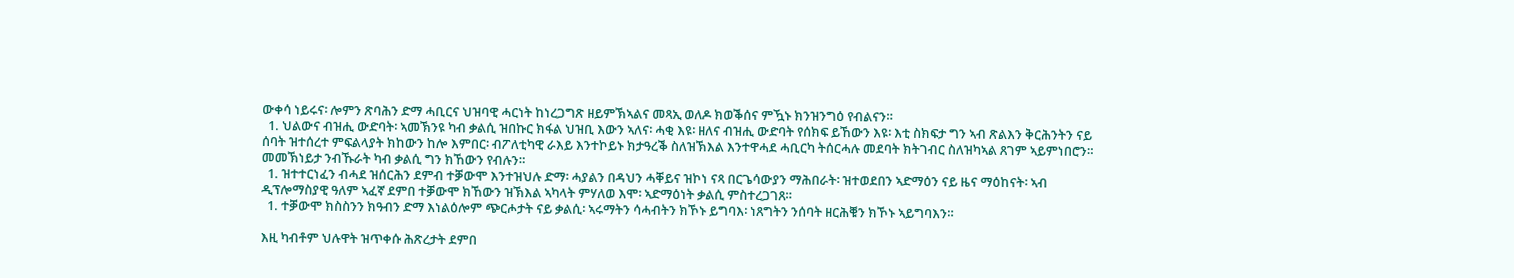ውቀሳ ነይሩና፡ ሎምን ጽባሕን ድማ ሓቢርና ህዝባዊ ሓርነት ከነረጋግጽ ዘይምኽኣልና መጻኢ ወለዶ ክወቕሰና ምዃኑ ክንዝንግዕ የብልናን።
  1. ህልውና ብዝሒ ውድባት፡ ኣመኽንዩ ካብ ቃልሲ ዝበኩር ክፋል ህዝቢ እውን ኣለና፡ ሓቂ እዩ፡ ዘለና ብዝሒ ውድባት የሰክፍ ይኸውን እዩ፡ እቲ ስክፍታ ግን ኣብ ጽልእን ቅርሕንትን ናይ ሰባት ዝተሰረተ ምፍልላያት ክከውን ከሎ እምበር፡ ብፖለቲካዊ ራእይ እንተኮይኑ ክታዓረቕ ስለዝኽእል እንተዋሓደ ሓቢርካ ትሰርሓሉ መደባት ክትገብር ስለዝካኣል ጸገም ኣይምነበሮን። መመኽነይታ ንብኹራት ካብ ቃልሲ ግን ክኸውን የብሉን።
  1. ዝተተርነፈን ብሓደ ዝሰርሕን ደምብ ተቓውሞ እንተዝህሉ ድማ፡ ሓያልን በዳህን ሓቐይና ዝኮነ ናጻ በርጌሳውያን ማሕበራት፡ ዝተወደበን ኣድማዕን ናይ ዜና ማዕከናት፡ ኣብ ዲፕሎማስያዊ ዓለም ኣፈኛ ደምበ ተቓውሞ ክኸውን ዝኽእል ኣካላት ምሃለወ እሞ፡ ኣድማዕነት ቃልሲ ምስተረጋገጸ።
  1. ተቓውሞ ክስስንን ክዓብን ድማ እነልዕሎም ጭርሖታት ናይ ቃልሲ፡ ኣሩማትን ሳሓብትን ክኾኑ ይግባእ፡ ነጸግትን ንሰባት ዘርሕቑን ክኾኑ ኣይግባእን።

እዚ ካብቶም ህሉዋት ዝጥቀሱ ሕጽረታት ደምበ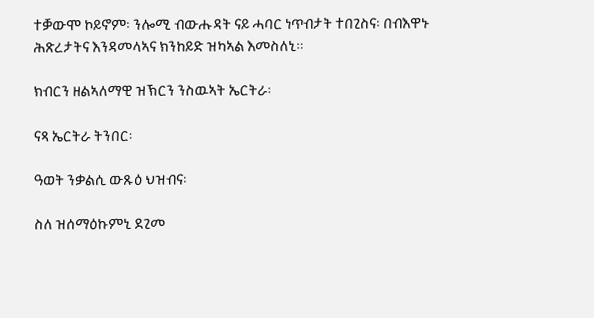ተቓውሞ ኮይኖም፡ ንሎሚ ብውሑዳት ናይ ሓባር ነጥብታት ተበጊስና፡ በብእዋኑ ሕጽረታትና እንዳመላኣና ክንከይድ ዝካኣል እመስለኒ።

ክብርን ዘልኣለማዊ ዝኽርን ንስዉኣት ኤርትራ፡

ናጻ ኤርትራ ትንበር፡

ዓወት ንቃልሲ ውጹዕ ህዝብና፡

ስለ ዝሰማዕኩምኒ ደጊመ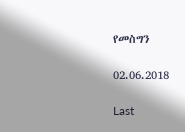የመስግን

02.06.2018

Last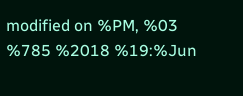modified on %PM, %03 %785 %2018 %19:%Jun